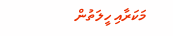މަކަރާއި ހީލަތުން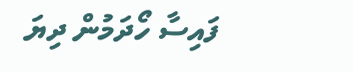ފައިސާ ހޯދަމުން ދިޔަ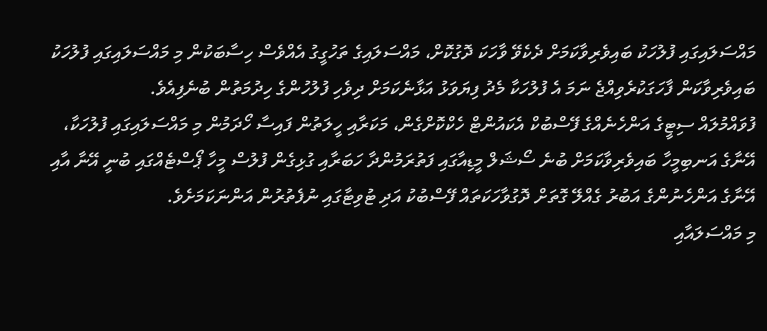މައްސަލައިގައި ފުލުހަކު ބައިވެރިވާކަމަށް ދެކެވޭ ވާހަކަ ދޮގުކޮށް، މައްސަލައިގެ ތަހުގީގު އެއްވެސް ހިސާބަކުން މި މައްސަލައިގައި ފުލުހަކު ބައިވެރިވާކަން ފާހަގަކުރެވިއްޖެ ނަމަ އެ ފުލުހަކާ މެދު ފިޔަވަޅު އަޅާނެކަމަށް ދިވެހި ފުލުހުންގެ ހިދުމަތުން ބުނެފިއެވެ.
ފުވައްމުލައް ސިޓީގެ އަންހެނެއްގެ ފޭސްބުކް އެކައުންޓް ހެކްކޮށްގެން، މަކަރާއި ހީލަތުން ފައިސާ ހޯދަމުން މި މައްސަލައިގައި ފުލުހަކާ، އޭނާގެ އަނބިމީހާ ބައިވެރިވާކަމަށް ބުނެ ސޯޝަލް މީޑިއާގައި ފަތުރަމުންދާ ހަބަރާއި ގުޅިގެން ފުލުސް މީހާ ޕޯސްޓެއްގައި ބުނީ އޭނާ އާއި އޭނާގެ އަންހެނުންގެ އަބުރު ގެއްލޭ ގޮތަށް ދޮގުވާހަކަތައް ފޭސްބުކު އަދި ޓުވިޓާގައި ނުފެތުރުން އަންނަކަމަށެވެ.
މި މައްސަލައާއި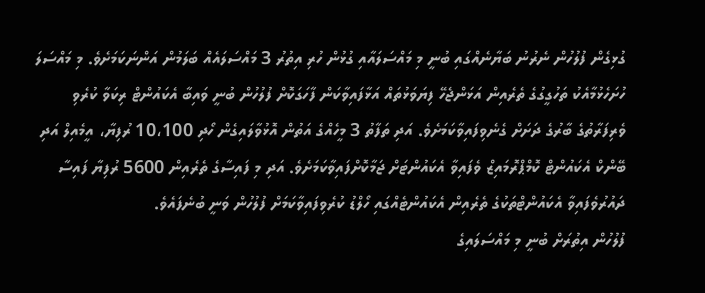ގުޅިގެން ފުލުހުން ނެރުނު ބަޔާނެއްގައި ބުނީ މި މައްސަލައާއި ގުޅުން ހުރި އިތުރު 3 މައްސަލައެއް ބަލަމުން އަންނަކަމަށެވެ. މި މައްސަލަ ހުށަހެޅުމާއެކު ތަހުގީގުގެ ތެރެއިން އަޅަންޖެހޭ ފިޔަވަޅުތައް އަޅާފައިވާކަން ފާހަގަކޮށް ފުލުހުން ބުނީ ވައިބާ އެކައުންޓް ރިކަވާ ކުރެވި ވެރިފަރާތުގެ ބާރުގެ ދަށަށް ގެނެވިފައިވާކަމަށެވެ. އަދި ތަފާތު 3 މީހެއްގެ އަތުން އޮޅުވާލައިގެން ހޯދި 10،100 ރުފިޔާ، އީމެއިލް އަދި ބޭންކް އެކައުންޓް ކޮމްޕްރޮމައިޒް ވެފައިވާ އެކައުންޓަށް ޖަމާކޮށްފައިވާކަމަށެވެ. އަދި މި ފައިސާގެ ތެރެއިން 5600 ރުފިޔާ ފައިސާ ދައުރުވެފައިވާ އެކައުންޓްތަކުގެ ތެރެއިން އެކައުންޓެއްގައި ހޯލްޑު ކުރެވިފައިވާކަމަށް ފުލުހުން ވަނީ ބުނެފައެވެ.
ފުލުހުން އިތުރަށް ބުނީ މި މައްސަލައިގެ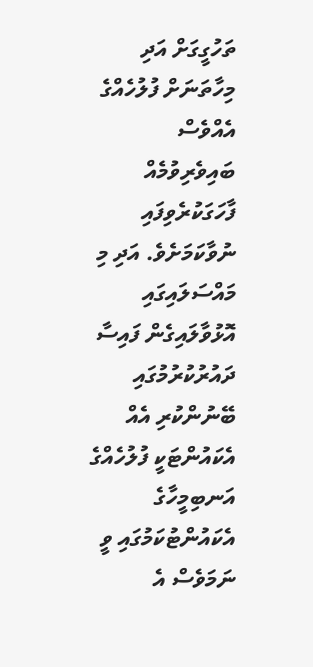ތަހުގީގަށް އަދި މިހާތަނަށް ފުލުހެއްގެ އެއްވެސް ބައިވެރިވުމެއް ފާހަގަކުރެވިފައި ނުވާކަމަށެވެ. އަދި މި މައްސަލައިގައި އޮޅުވާލައިގެން ފައިސާ ދައުރުކުރުމުގައި ބޭނުންކުރި އެއް އެކައުންޓަކީ ފުލުހެއްގެ އަނބިމީހާގެ އެކައުންޓުކަމުގައި ވީ ނަމަވެސް އެ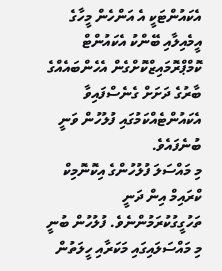އެކައުންޓަކީ އެ އަންހެން މީހާގެ އީމެއިލާއި ބޭންކު އެކައުންޓް ކޮމްޕްރޮމައިޒްކޮށްގެން އެހެންބައެއްގެ ބާރުގެ ދަށަށް ގެނެސްފައިވާ އެކައުންޓެއްކަމުގައި ފުލުހުން ވަނީ ބުނެފައެވެ.
މި މައްސަލަ ފުލުހުންގެ އިކޮނޮމިކް ކްރައިމް އިން ދަނީ ތަހުގީގުކުރަމުންނެވެ. ފުލުހުން ބުނީ މި މައްސަލައިގައި މަކަރާއި ހީލަތުން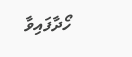ހޯދާފައިވާ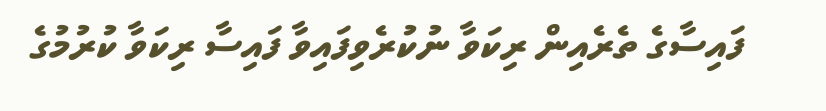ފައިސާގެ ތެރެއިން ރިކަވާ ނުކުރެވިފައިވާ ފައިސާ ރިކަވާ ކުރުމުގެ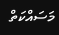މަސައްކަތް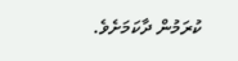ކުރަމުން ދާކަމަށެވެ.